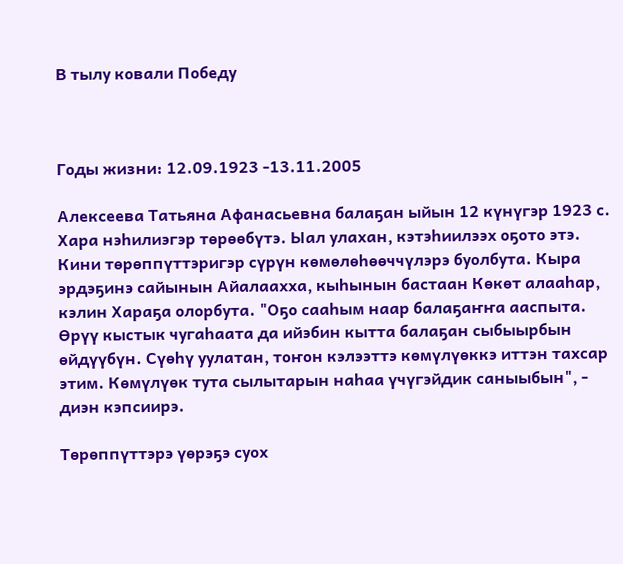В тылу ковали Победу



Годы жизни: 12.09.1923 -13.11.2005

Алексеева Татьяна Афанасьевна балаҕан ыйын 12 күнүгэр 1923 с. Хара нэһилиэгэр төрөөбүтэ. Ыал улахан, кэтэһиилээх оҕото этэ. Кини төрөппүттэригэр сүрүн көмөлөһөөччүлэрэ буолбута. Кыра эрдэҕинэ сайынын Айалаахха, кыһынын бастаан Көкөт алааһар, кэлин Хараҕа олорбута. "Оҕо сааһым наар балаҕаҥҥа ааспыта. Өрүү кыстык чугаһаата да ийэбин кытта балаҕан сыбыырбын өйдүүбүн. Сүөһү уулатан, тоҥон кэлээттэ көмүлүөккэ иттэн тахсар этим. Көмүлүөк тута сылытарын наһаа үчүгэйдик саныыбын", - диэн кэпсиирэ.

Төрөппүттэрэ үөрэҕэ суох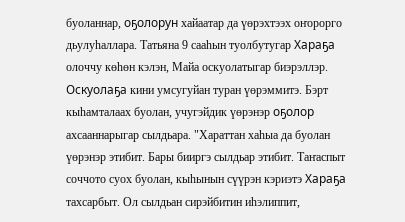буоланнар, оҕолорун хайаатар да үөрэхтээх оҥорорго дьулуһаллара. Татьяна 9 сааһын туолбутугар Хараҕа олоччу көһөн кэлэн, Майа оскуолатыгар биэрэллэр. Оскуолаҕа кини умсугуйан туран үөрэммитэ. Бэрт кыһамталаах буолан, учугэйдик үөрэнэр оҕолор ахсааннарыгар сылдьара. "Хараттан хаһыа да буолан үөрэнэр этибит. Бары бииргэ сылдьар этибит. Таҥаспыт соччото суох буолан, кыһынын сүүрэн кэриэтэ Хараҕа тахсарбыт. Ол сылдьан сирэйбитин иһэлиппит,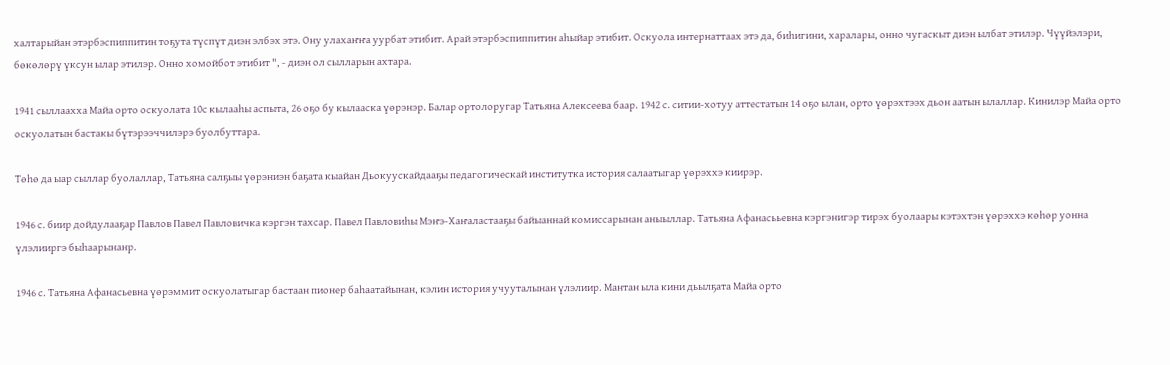халтарыйан этэрбэспиппитин тоҕута түспүт диэн элбэх этэ. Ону улахаҥҥа уурбат этибит. Арай этэрбэспиппитин аһыйар этибит. Оскуола интернаттаах этэ да, биһигини, харалары, онно чугаскыт диэн ылбат этилэр. Чүүйэлэри, бөкөлөрү үксун ылар этилэр. Онно хомойбот этибит ", - диэн ол сылларын ахтара.

1941 сыллаахха Майа орто оскуолата 10с кылааһы аспыта, 26 оҕо бу кылааска үөрэнэр. Балар ортолоругар Татьяна Алексеева баар. 1942 с. ситии-хотуу аттестатын 14 оҕо ылан, орто үөрэхтээх дьон аатын ылаллар. Кинилэр Майа орто оскуолатын бастакы бүтэрээччилэрэ буолбуттара.

Төһө да ыар сыллар буолаллар, Татьяна салҕыы үөрэниэн баҕата кыайан Дьокуускайдааҕы педагогическай институтка история салаатыгар үөрэххэ киирэр.

1946 с. биир дойдулааҕар Павлов Павел Павловичка кэргэн тахсар. Павел Павловиһы Мэҥэ-Хаҥаластааҕы байыаннай комиссарынан аныыллар. Татьяна Афанасььевна кэргэнигэр тирэх буолаары кэтэхтэн үөрэххэ көһөр уонна үлэлииргэ быһаарынанр.

1946 с. Татьяна Афанасьевна үөрэммит оскуолатыгар бастаан пионер баһаатайынан, кэлин история учууталынан үлэлиир. Мантан ыла кини дьылҕата Майа орто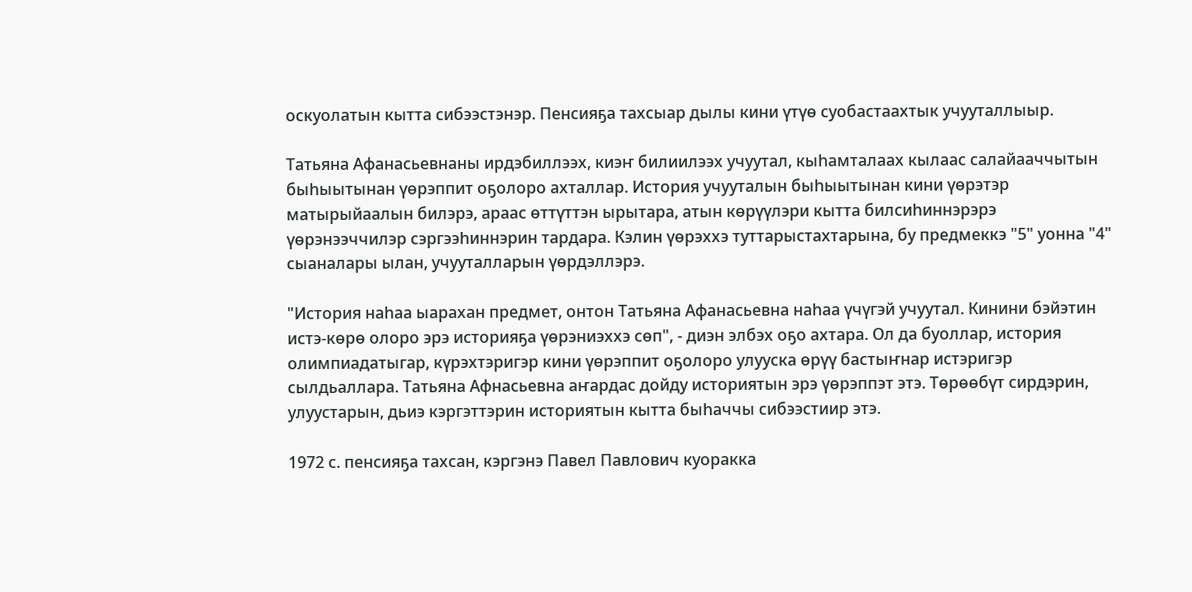оскуолатын кытта сибээстэнэр. Пенсияҕа тахсыар дылы кини үтүө суобастаахтык учууталлыыр.

Татьяна Афанасьевнаны ирдэбиллээх, киэҥ билиилээх учуутал, кыһамталаах кылаас салайааччытын быһыытынан үөрэппит оҕолоро ахталлар. История учууталын быһыытынан кини үөрэтэр матырыйаалын билэрэ, араас өттүттэн ырытара, атын көрүүлэри кытта билсиһиннэрэрэ үөрэнээччилэр сэргээһиннэрин тардара. Кэлин үөрэххэ туттарыстахтарына, бу предмеккэ "5" уонна "4" сыаналары ылан, учууталларын үөрдэллэрэ.

"История наһаа ыарахан предмет, онтон Татьяна Афанасьевна наһаа үчүгэй учуутал. Кинини бэйэтин истэ-көрө олоро эрэ историяҕа үөрэниэххэ сөп", - диэн элбэх оҕо ахтара. Ол да буоллар, история олимпиадатыгар, күрэхтэригэр кини үөрэппит оҕолоро улууска өрүү бастыҥнар истэригэр сылдьаллара. Татьяна Афнасьевна аҥардас дойду историятын эрэ үөрэппэт этэ. Төрөөбүт сирдэрин, улуустарын, дьиэ кэргэттэрин историятын кытта быһаччы сибээстиир этэ.

1972 с. пенсияҕа тахсан, кэргэнэ Павел Павлович куоракка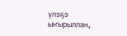үлэҕэ ыҥырыллан,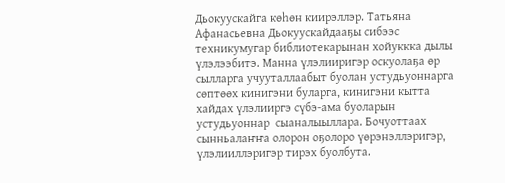Дьокуускайга көһөн киирэллэр. Татьяна Афанасьевна Дьокуускайдааҕы сибээс техникумугар библиотекарынан хойуккка дылы үлэлээбитэ. Манна үлэлииригэр оскуолаҕа өр сылларга учууталлаабыт буолан устудьуоннарга сөптөөх кинигэни буларга, кинигэни кытта хайдах үлэлииргэ сүбэ-ама буоларын устудьуоннар  сыаналыыллара. Бочуоттаах сынньалаҥҥа олорон оҕолоро үөрэнэллэригэр, үлэлииллэригэр тирэх буолбута.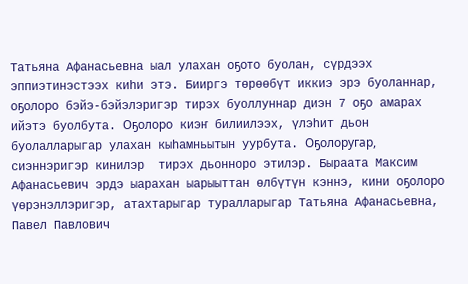Татьяна Афанасьевна ыал улахан оҕото буолан, сүрдээх эппиэтинэстээх киһи этэ. Бииргэ төрөөбүт иккиэ эрэ буоланнар, оҕолоро бэйэ-бэйэлэригэр тирэх буоллуннар диэн 7 оҕо амарах ийэтэ буолбута. Оҕолоро киэҥ билиилээх, үлэһит дьон буолалларыгар улахан кыһамньытын уурбута. Оҕолоругар, сиэннэригэр кинилэр  тирэх дьонноро этилэр. Быраата Максим Афанасьевич эрдэ ыарахан ыарыыттан өлбүтүн кэннэ, кини оҕолоро үөрэнэллэригэр, атахтарыгар туралларыгар Татьяна Афанасьевна, Павел Павлович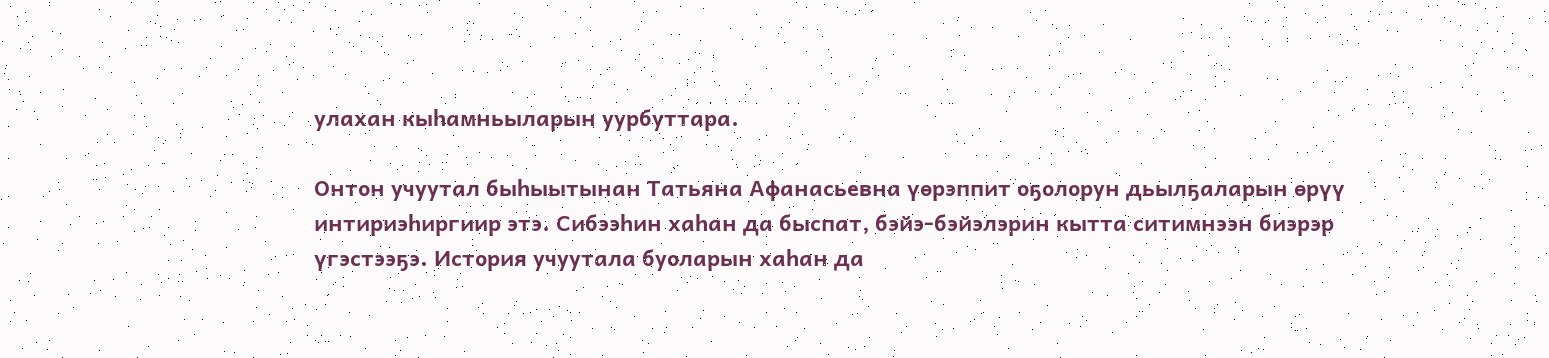улахан кыһамньыларын уурбуттара.

Онтон учуутал быһыытынан Татьяна Афанасьевна үөрэппит оҕолорун дьылҕаларын өрүү интириэһиргиир этэ. Сибээһин хаһан да быспат, бэйэ-бэйэлэрин кытта ситимнээн биэрэр үгэстээҕэ. История учуутала буоларын хаһан да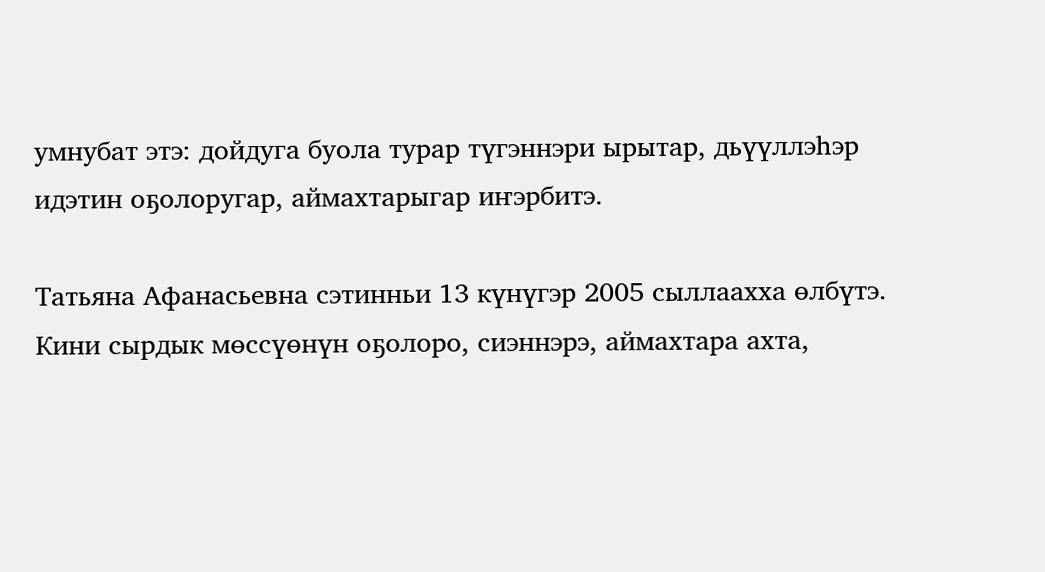умнубат этэ: дойдуга буола турар түгэннэри ырытар, дьүүллэһэр идэтин оҕолоругар, аймахтарыгар иҥэрбитэ.

Татьяна Афанасьевна сэтинньи 13 күнүгэр 2005 сыллаахха өлбүтэ. Кини сырдык мөссүөнүн оҕолоро, сиэннэрэ, аймахтара ахта,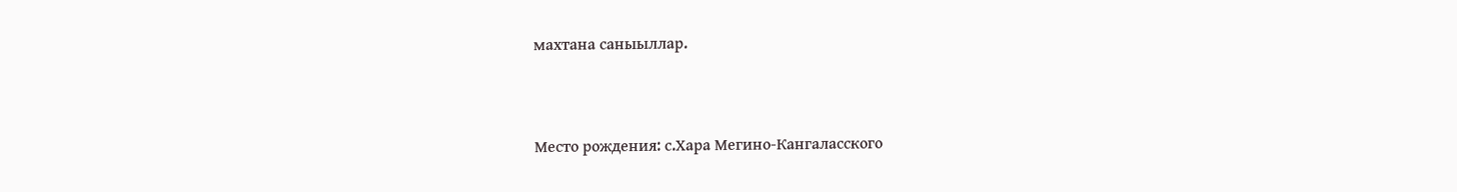махтана саныыллар.



Место рождения: с.Хара Мегино-Кангаласского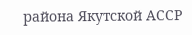района Якутской АССР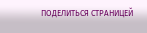ПОДЕЛИТЬСЯ СТРАНИЦЕЙ